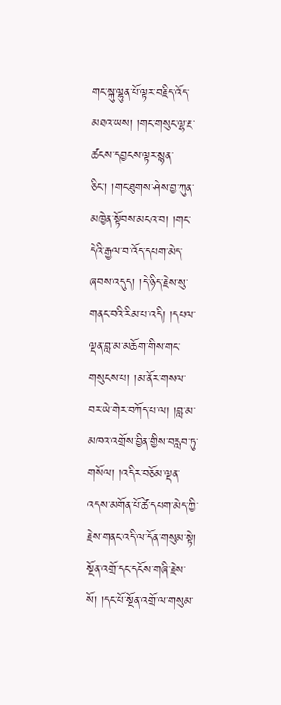གང་སྐུ་ལྷུན་པོ་ལྟར་བརྗིད་འོད་མཐའ་ཡས། །གང་གསུང་ལྷ་རྔ་ཚངས་དབྱངས་ལྟར་སྙན་ཅིང་། །གང་ཐུགས་ཤེས་བྱ་ཀུན་མཁྱེན་སྟོབས་མངའ་བ། །གང་དེའི་རྒྱལ་བ་འོད་དཔག་མེད་ཞབས་འདུད། །དེ་ཉིད་རྗེས་སུ་གནང་བའི་རིམ་པ་འདི། །དཔལ་ལྡན་བླ་མ་མཆོག་གིས་གང་གསུངས་པ། །མ་ནོར་གསལ་བར་ཡེ་གེར་བཀོད་པ་ལ། །བླ་མ་མཁའ་འགྲོས་བྱིན་གྱིས་བརླབ་ཏུ་གསོལ། །འདིར་བཅོམ་ལྡན་འདས་མགོན་པོ་ཚེ་དཔག་མེད་ཀྱི་རྗེས་གནང་འདི་ལ་དོན་གསུམ་སྟེ། སྔོན་འགྲོ་དང་དངོས་གཞི་རྗེས་སོ། །དང་པོ་སྔོན་འགྲོ་ལ་གསུམ་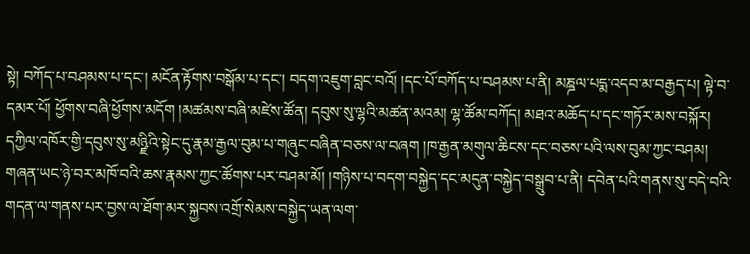སྟེ། བཀོད་པ་བཤམས་པ་དང་། མངོན་རྟོགས་བསྒོམ་པ་དང་། བདག་འཇུག་བླང་བའོ། །དང་པོ་བཀོད་པ་བཤམས་པ་ནི། མཎྜལ་པདྨ་འདབ་མ་བརྒྱད་པ། ལྟེ་བ་དམར་པོ། ཕྱོགས་བཞི་ཕྱོགས་མདོག །མཚམས་བཞི་མཛེས་ཚོན། དབུས་སུ་ལྷའི་མཚན་མའམ། ལྷ་ཚོམ་བཀོད། མཐའ་མཆོད་པ་དང་གཏོར་མས་བསྐོར། དཀྱིལ་འཁོར་གྱི་དབུས་སུ་མཉྫིའི་སྟེང་དུ་རྣམ་རྒྱལ་བུམ་པ་གཞུང་བཞིན་བཅས་ལ་བཞག །ཁ་རྒྱན་མགུལ་ཆིངས་དང་བཅས་པའི་ལས་བུམ་ཀྱང་བཤམ། གཞན་ཡང་ཉེ་བར་མཁོ་བའི་ཆས་རྣམས་ཀྱང་ཚོགས་པར་བཤམ་མོ། །གཉིས་པ་བདག་བསྐྱེད་དང་མདུན་བསྐྱེད་བསྒྲུབ་པ་ནི། དབེན་པའི་གནས་སུ་བདེ་བའི་གདན་ལ་གནས་པར་བྱས་ལ་ཐོག་མར་སྐྱབས་འགྲོ་སེམས་བསྐྱེད་ཡན་ལག་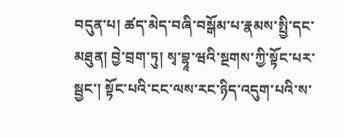བདུན་པ། ཚད་མེད་བཞི་བསྒོམ་པ་རྣམས་སྤྱི་དང་མཐུན། བྱེ་བྲག་ཏུ། སྭ་བྷཱ་ཝའི་སྔགས་ཀྱི་སྟོང་པར་སྦྱང་། སྟོང་པའི་ངང་ལས་རང་ཉིད་འདུག་པའི་ས་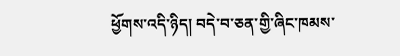ཕྱོགས་འདི་ཉིད། བདེ་བ་ཅན་གྱི་ཞིང་ཁམས་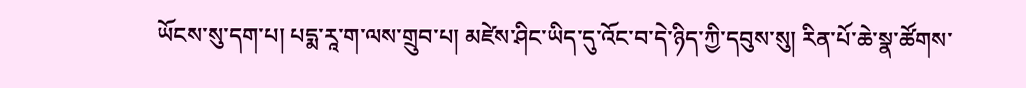ཡོངས་སུ་དག་པ། པདྨ་རཱ་ག་ལས་གྲུབ་པ། མཛེས་ཤིང་ཡིད་དུ་འོང་བ་དེ་ཉིད་ཀྱི་དབུས་སུ། རིན་པོ་ཆེ་སྣ་ཚོགས་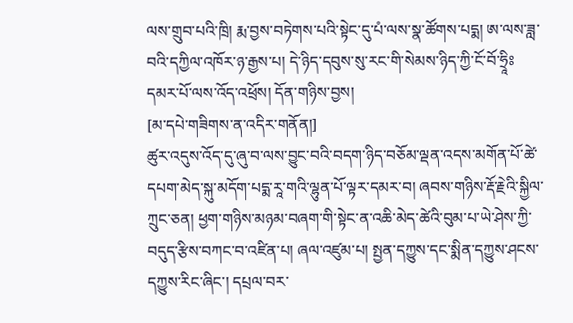ལས་གྲུབ་པའི་ཁྲི། རྨ་བྱས་བཏེགས་པའི་སྟེང་དུ་པཾ་ལས་སྣ་ཚོགས་པདྨ། ཨ་ལས་ཟླ་བའི་དཀྱིལ་འཁོར་ཉ་རྒྱས་པ། དེ་ཉིད་དབུས་སུ་རང་གི་སེམས་ཉིད་ཀྱི་ངོ་བོ་ཧྲཱིཿདམར་པོ་ལས་འོད་འཕྲོས། དོན་གཉིས་བྱས།
[མ་དཔེ་གཟིགས་ན་འདིར་གནོན།]
ཚུར་འདུས་འོད་དུ་ཞུ་བ་ལས་བྱུང་བའི་བདག་ཉིད་བཅོམ་ལྡན་འདས་མགོན་པོ་ཚེ་དཔག་མེད་སྐུ་མདོག་པདྨ་རཱ་གའི་ལྷུན་པོ་ལྟར་དམར་བ། ཞབས་གཉིས་རྡོ་རྗེའི་སྐྱིལ་ཀྲུང་ཅན། ཕྱག་གཉིས་མཉམ་བཞག་གི་སྟེང་ན་འཆི་མེད་ཚེའི་བུམ་པ་ཡེ་ཤེས་ཀྱི་བདུད་རྩིས་བཀང་བ་འཛིན་པ། ཞལ་འཛུམ་པ། སྤྱན་དཀྱུས་དང་སྨིན་དཀྱུས་ཤངས་དཀྱུས་རིང་ཞིང་། དཔྲལ་བར་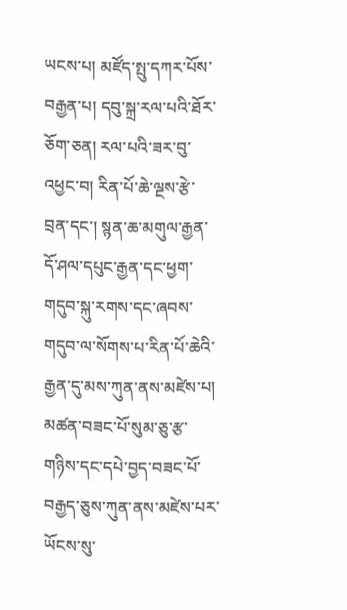ཡངས་པ། མཛོད་སྤུ་དཀར་པོས་བརྒྱན་པ། དབུ་སྐྲ་རལ་པའི་ཐོར་ཅོག་ཅན། རལ་པའི་ཟར་བུ་འཕྱང་བ། རིན་པོ་ཆེ་ལྔས་རྩེ་བྲན་དང་། སྙན་ཆ་མགུལ་རྒྱན་དོ་ཤལ་དཔུང་རྒྱན་དང་ཕྱག་གདུབ་སྐུ་རགས་དང་ཞབས་གདུབ་ལ་སོགས་པ་རིན་པོ་ཆེའི་རྒྱན་དུ་མས་ཀུན་ནས་མཛེས་པ། མཚན་བཟང་པོ་སུམ་ཅུ་རྩ་གཉིས་དང་དཔེ་བྱད་བཟང་པོ་བརྒྱད་ཅུས་ཀུན་ནས་མཛེས་པར་ཡོངས་སུ་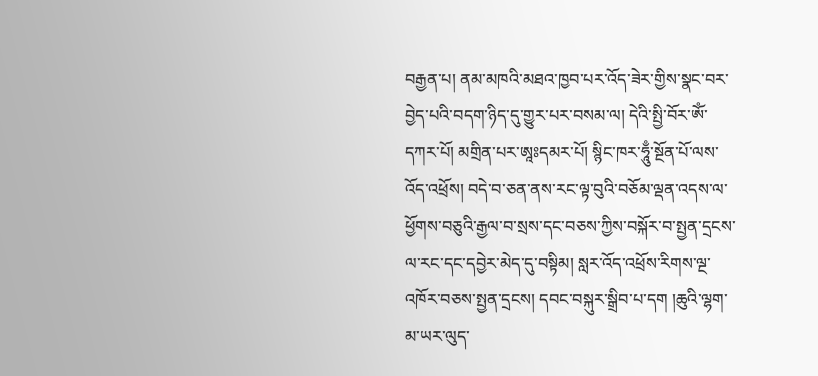བརྒྱན་པ། ནམ་མཁའི་མཐའ་ཁྱབ་པར་འོད་ཟེར་གྱིས་སྣང་བར་བྱེད་པའི་བདག་ཉིད་དུ་གྱུར་པར་བསམ་ལ། དེའི་སྤྱི་བོར་ཨོཾ་དཀར་པོ། མགྲིན་པར་ཨཱཿདམར་པོ། སྙིང་ཁར་ཧཱུྃ་སྔོན་པོ་ལས་འོད་འཕྲོས། བདེ་བ་ཅན་ནས་རང་ལྟ་བུའི་བཅོམ་ལྡན་འདས་ལ་ཕྱོགས་བཅུའི་རྒྱལ་བ་སྲས་དང་བཅས་ཀྱིས་བསྐོར་བ་སྤྱན་དྲངས་ལ་རང་དང་དབྱེར་མེད་དུ་བསྟིམ། སླར་འོད་འཕྲོས་རིགས་ལྔ་འཁོར་བཅས་སྤྱན་དྲངས། དབང་བསྐུར་སྒྲིབ་པ་དག །ཆུའི་ལྷག་མ་ཡར་ལུད་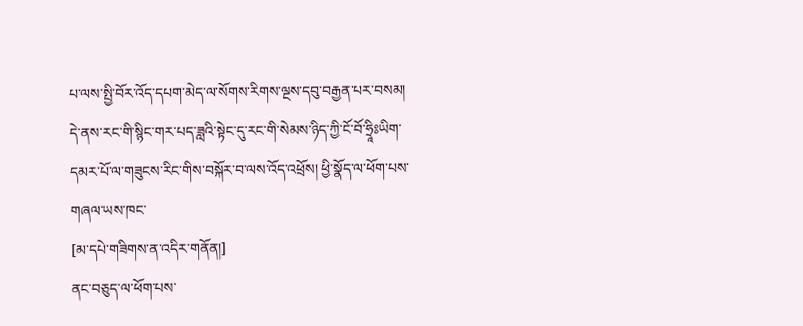པ་ལས་སྤྱི་བོར་འོད་དཔག་མེད་ལ་སོགས་རིགས་ལྔས་དབུ་བརྒྱན་པར་བསམ། དེ་ནས་རང་གི་སྙིང་གར་པད་ཟླའི་སྟེང་དུ་རང་གི་སེམས་ཉིད་ཀྱི་ངོ་བོ་ཧྲཱིཿཡིག་དམར་པོ་ལ་གཟུངས་རིང་གིས་བསྐོར་བ་ལས་འོད་འཕྲོས། ཕྱི་སྣོད་ལ་ཕོག་པས་གཞལ་ཡས་ཁང་
[མ་དཔེ་གཟིགས་ན་འདིར་གནོན།]
ནང་བཅུད་ལ་ཕོག་པས་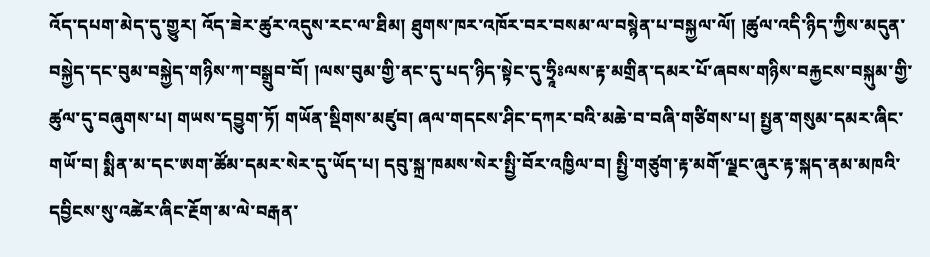འོད་དཔག་མེད་དུ་གྱུར། འོད་ཟེར་ཚུར་འདུས་རང་ལ་ཐིམ། ཐུགས་ཁར་འཁོར་བར་བསམ་ལ་བསྙེན་པ་བསྐྱལ་ལོ། །ཚུལ་འདི་ཉིད་ཀྱིས་མདུན་བསྐྱེད་དང་བུམ་བསྐྱེད་གཉིས་ཀ་བསྒྲུབ་བོ། །ལས་བུམ་གྱི་ནང་དུ་པད་ཉིད་སྟེང་དུ་ཧྲཱིཿལས་རྟ་མགྲིན་དམར་པོ་ཞབས་གཉིས་བརྐྱངས་བསྐུམ་གྱི་ཚུལ་དུ་བཞུགས་པ། གཡས་དབྱུག་ཏོ། གཡོན་སྡིགས་མཛུབ། ཞལ་གདངས་ཤིང་དཀར་བའི་མཆེ་བ་བཞི་གཙིགས་པ། སྤྱན་གསུམ་དམར་ཞིང་གཡོ་བ། སྨིན་མ་དང་ཨག་ཚོམ་དམར་སེར་དུ་ཡོད་པ། དབུ་སྐྲ་ཁམས་སེར་སྤྱི་བོར་འཁྱིལ་བ། སྤྱི་གཙུག་རྟ་མགོ་ལྗང་ཞུར་རྟ་སྐད་ནམ་མཁའི་དབྱིངས་སུ་འཚེར་ཞིང་རྔོག་མ་ལེ་བརྒན་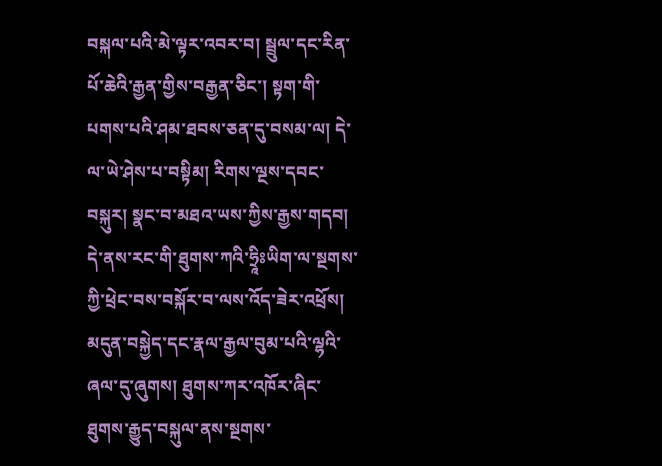བསྐལ་པའི་མེ་ལྟར་འབར་བ། སྦྲུལ་དང་རིན་པོ་ཆེའི་རྒྱན་གྱིས་བརྒྱན་ཅིང་། སྟག་གི་པགས་པའི་ཤམ་ཐབས་ཅན་དུ་བསམ་ལ། དེ་ལ་ཡེ་ཤེས་པ་བསྟིམ། རིགས་ལྔས་དབང་བསྐུར། སྣང་བ་མཐའ་ཡས་ཀྱིས་རྒྱས་གདབ། དེ་ནས་རང་གི་ཐུགས་ཀའི་ཧྲཱིཿཡིག་ལ་སྔགས་ཀྱི་ཕྲེང་བས་བསྐོར་བ་ལས་འོད་ཟེར་འཕྲོས། མདུན་བསྐྱེད་དང་རྣལ་རྒྱལ་བུམ་པའི་ལྷའི་ཞལ་དུ་ཞུགས། ཐུགས་ཀར་འཁོར་ཞིང་ཐུགས་རྒྱུད་བསྐུལ་ནས་སྔགས་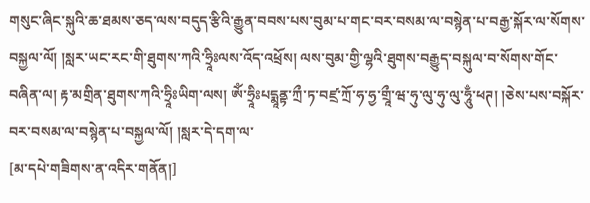གསུང་ཞིང་སྐུའི་ཆ་ཐམས་ཅད་ལས་བདུད་རྩིའི་རྒྱུན་བབས་པས་བུམ་པ་གང་བར་བསམ་ལ་བསྙེན་པ་བརྒྱ་སྐོར་ལ་སོགས་བསྐྱལ་ལོ། །སླར་ཡང་རང་གི་ཐུགས་ཀའི་ཧྲཱིཿལས་འོད་འཕྲོས། ལས་བུམ་གྱི་ལྷའི་ཐུགས་བརྒྱུད་བསྐུལ་བ་སོགས་གོང་བཞིན་ལ། རྟ་མགྲིན་ཐུགས་ཀའི་ཧྲཱིཿཡིག་ལས། ཨོཾ་ཧྲཱིཿཔདྨཱནྟ་ཀྲྀ་ཏ་བཛྲ་ཀྲོ་ཧ་ཧྱ་གྲཱྀ་ཝ་ཧུ་ལུ་ཧུ་ལུ་ཧཱུྃ་ཕཊ། །ཅེས་པས་བསྐོར་བར་བསམ་ལ་བསྙེན་པ་བསྐྱལ་ལོ། །སླར་དེ་དག་ལ་
[མ་དཔེ་གཟིགས་ན་འདིར་གནོན།]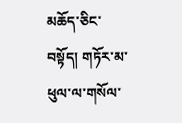མཆོད་ཅིང་བསྟོད། གཏོར་མ་ཕུལ་ལ་གསོལ་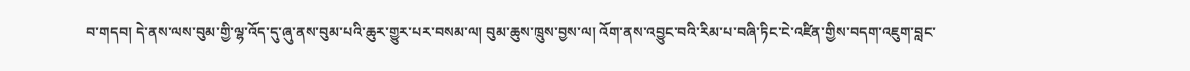བ་གདབ། དེ་ནས་ལས་བུམ་གྱི་ལྷ་འོད་དུ་ཞུ་ནས་བུམ་པའི་ཆུར་གྱུར་པར་བསམ་ལ། བུམ་ཆུས་ཁྲུས་བྱས་ལ། འོག་ནས་འབྱུང་བའི་རིམ་པ་བཞི་ཏིང་ངེ་འཛིན་གྱིས་བདག་འཇུག་བླང་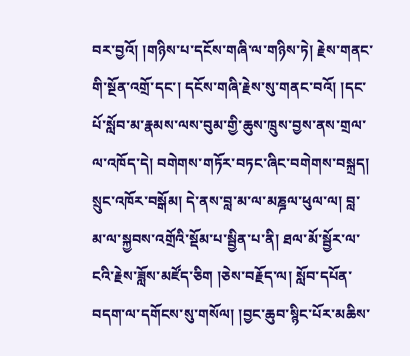བར་བྱའོ། །གཉིས་པ་དངོས་གཞི་ལ་གཉིས་ཏེ། རྗེས་གནང་གི་སྔོན་འགྲོ་དང་། དངོས་གཞི་རྗེས་སུ་གནང་བའོ། །དང་པོ་སློབ་མ་རྣམས་ལས་བུམ་གྱི་ཆུས་ཁྲུས་བྱས་ནས་གྲལ་ལ་འཁོད་དེ། བགེགས་གཏོར་བཏང་ཞིང་བགེགས་བསྐྲད། སྲུང་འཁོར་བསྒོམ། དེ་ནས་བླ་མ་ལ་མཎྜལ་ཕུལ་ལ། བླ་མ་ལ་སྐྱབས་འགྲོའི་སྡོམ་པ་སྦྱིན་པ་ནི། ཐལ་མོ་སྦྱོར་ལ་ངའི་རྗེས་ཟློས་མཛོད་ཅིག །ཅེས་བརྗོད་ལ། སློབ་དཔོན་བདག་ལ་དགོངས་སུ་གསོལ། །བྱང་ཆུབ་སྙིང་པོར་མཆིས་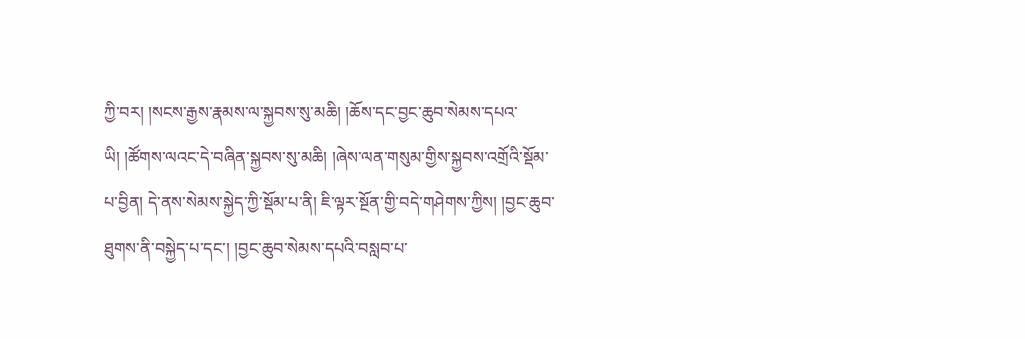ཀྱི་བར། །སངས་རྒྱས་རྣམས་ལ་སྐྱབས་སུ་མཆི། །ཆོས་དང་བྱང་ཆུབ་སེམས་དཔའ་ཡི། །ཚོགས་ལའང་དེ་བཞིན་སྐྱབས་སུ་མཆི། །ཞེས་ལན་གསུམ་གྱིས་སྐྱབས་འགྲོའི་སྡོམ་པ་བྱིན། དེ་ནས་སེམས་སྐྱེད་ཀྱི་སྡོམ་པ་ནི། ཇི་ལྟར་སྔོན་གྱི་བདེ་གཤེགས་ཀྱིས། །བྱང་ཆུབ་ཐུགས་ནི་བསྐྱེད་པ་དང་། །བྱང་ཆུབ་སེམས་དཔའི་བསླབ་པ་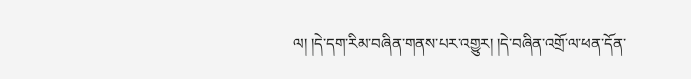ལ། །དེ་དག་རིམ་བཞིན་གནས་པར་འགྱུར། །དེ་བཞིན་འགྲོ་ལ་ཕན་དོན་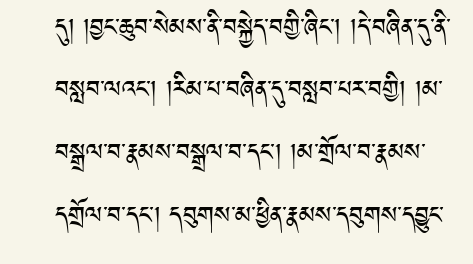དུ། །བྱང་ཆུབ་སེམས་ནི་བསྐྱེད་བགྱི་ཞིང་། །དེ་བཞིན་དུ་ནི་བསླབ་ལའང་། །རིམ་པ་བཞིན་དུ་བསླབ་པར་བགྱི། །མ་བསྒྲལ་བ་རྣམས་བསྒྲལ་བ་དང་། །མ་གྲོལ་བ་རྣམས་དགྲོལ་བ་དང་། དབུགས་མ་ཕྱིན་རྣམས་དབུགས་དབྱུང་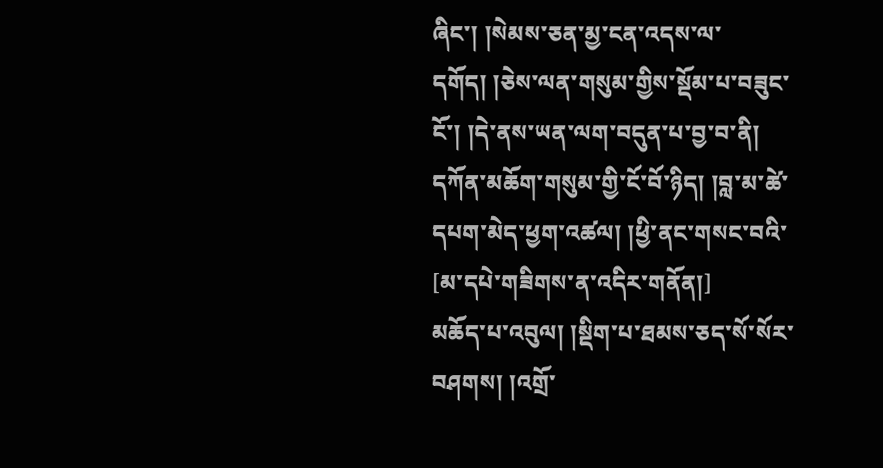ཞིང་། །སེམས་ཅན་མྱ་ངན་འདས་ལ་དགོད། །ཅེས་ལན་གསུམ་གྱིས་སྡོམ་པ་བཟུང་ངོ་། །དེ་ནས་ཡན་ལག་བདུན་པ་བྱ་བ་ནི། དཀོན་མཆོག་གསུམ་གྱི་ངོ་བོ་ཉིད། །བླ་མ་ཚེ་དཔག་མེད་ཕྱག་འཚལ། །ཕྱི་ནང་གསང་བའི་
[མ་དཔེ་གཟིགས་ན་འདིར་གནོན།]
མཆོད་པ་འབུལ། །སྡིག་པ་ཐམས་ཅད་སོ་སོར་བཤགས། །འགྲོ་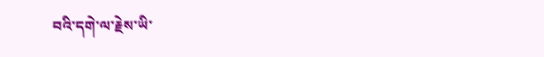བའི་དགེ་ལ་རྗེས་ཡི་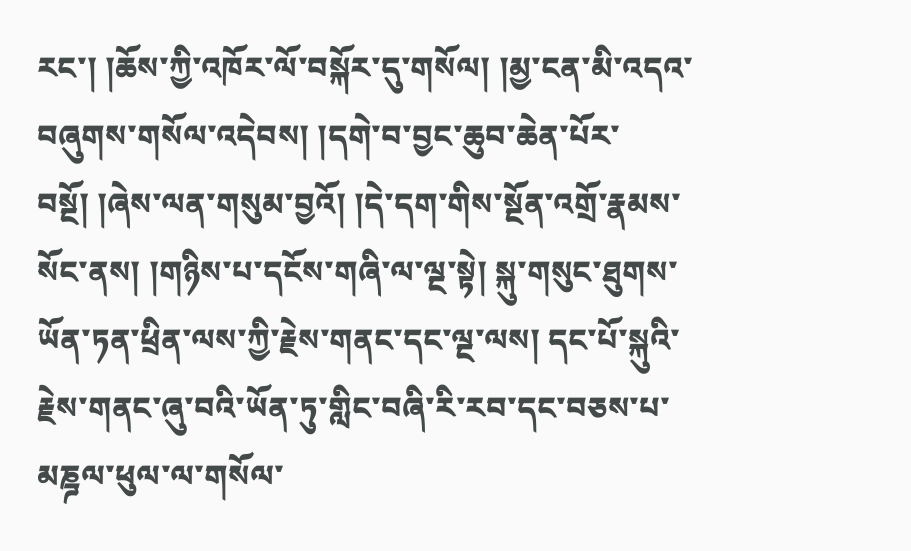རང་། །ཆོས་ཀྱི་འཁོར་ལོ་བསྐོར་དུ་གསོལ། །མྱ་ངན་མི་འདའ་བཞུགས་གསོལ་འདེབས། །དགེ་བ་བྱང་ཆུབ་ཆེན་པོར་བསྔོ། །ཞེས་ལན་གསུམ་བྱའོ། །དེ་དག་གིས་སྔོན་འགྲོ་རྣམས་སོང་ནས། །གཉིས་པ་དངོས་གཞི་ལ་ལྔ་སྟེ། སྐུ་གསུང་ཐུགས་ཡོན་ཏན་ཕྲིན་ལས་ཀྱི་རྗེས་གནང་དང་ལྔ་ལས། དང་པོ་སྐུའི་རྗེས་གནང་ཞུ་བའི་ཡོན་ཏུ་གླིང་བཞི་རི་རབ་དང་བཅས་པ་མཎྜལ་ཕུལ་ལ་གསོལ་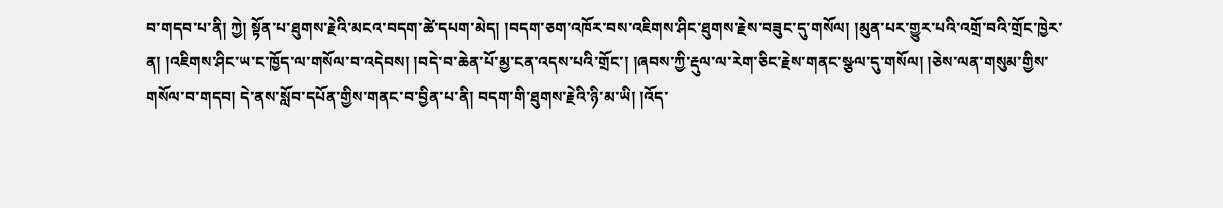བ་གདབ་པ་ནི། ཀྱེ། སྟོན་པ་ཐུགས་རྗེའི་མངའ་བདག་ཚེ་དཔག་མེད། །བདག་ཅག་འཁོར་བས་འཇིགས་ཤིང་ཐུགས་རྗེས་བཟུང་དུ་གསོལ། །མུན་པར་གྱུར་པའི་འགྲོ་བའི་གྲོང་ཁྱེར་ན། །འཇིགས་ཤིང་ཡ་ང་ཁྱོད་ལ་གསོལ་བ་འདེབས། །བདེ་བ་ཆེན་པོ་མྱ་ངན་འདས་པའི་གྲོང་། །ཞབས་ཀྱི་རྡུལ་ལ་རེག་ཅིང་རྗེས་གནང་སྩལ་དུ་གསོལ། །ཅེས་ལན་གསུམ་གྱིས་གསོལ་བ་གདབ། དེ་ནས་སློབ་དཔོན་གྱིས་གནང་བ་བྱིན་པ་ནི། བདག་གི་ཐུགས་རྗེའི་ཉི་མ་ཡི། །འོད་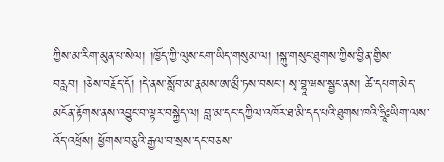ཀྱིས་མ་རིག་མུན་པ་སེལ། །ཁྱོད་ཀྱི་ལུས་ངག་ཡིད་གསུམ་ལ། །སྐུ་གསུང་ཐུགས་ཀྱིས་བྱིན་གྱིས་བརླབ། །ཅེས་བརྗོད་དོ། །དེ་ནས་སློབ་མ་རྣམས་ཨ་མྲྀ་ཏས་བསང་། སྭ་བྷཱ་ཝས་སྦྱང་ནས། ཚེ་དཔག་མེད་མངོན་རྟོགས་ནས་འབྱུང་བ་ལྟར་བསྐྱེད་ལ། བླ་མ་དང་དཀྱིལ་འཁོར་ཐ་མི་དད་པའི་ཐུགས་ཁའི་ཧྲཱིཿཡིག་ལས་འོད་འཕྲོས། ཕྱོགས་བཅུའི་རྒྱལ་བ་སྲས་དང་བཅས་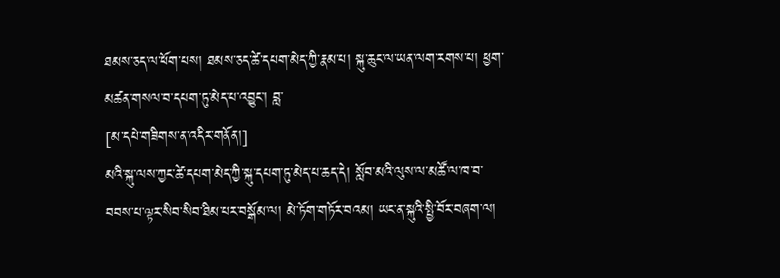ཐམས་ཅད་ལ་ཕོག་པས། ཐམས་ཅད་ཚེ་དཔག་མེད་ཀྱི་རྣམ་པ། སྐུ་ཆུང་ལ་ཡན་ལག་རགས་པ། ཕྱག་མཚན་གསལ་བ་དཔག་ཏུ་མེད་པ་འབྱུང་། བླ་
[མ་དཔེ་གཟིགས་ན་འདིར་གནོན།]
མའི་སྐུ་ལས་ཀྱང་ཚེ་དཔག་མེད་ཀྱི་སྐུ་དཔག་ཏུ་མེད་པ་ཆད་དེ། སློབ་མའི་ལུས་ལ་མཚོ་ལ་ཁ་བ་བབས་པ་ལྟར་སིབ་སིབ་ཐིམ་པར་བསྒོམ་ལ། མེ་ཏོག་གཏོར་བའམ། ཡང་ན་སྐུའི་སྤྱི་བོར་བཞག་ལ།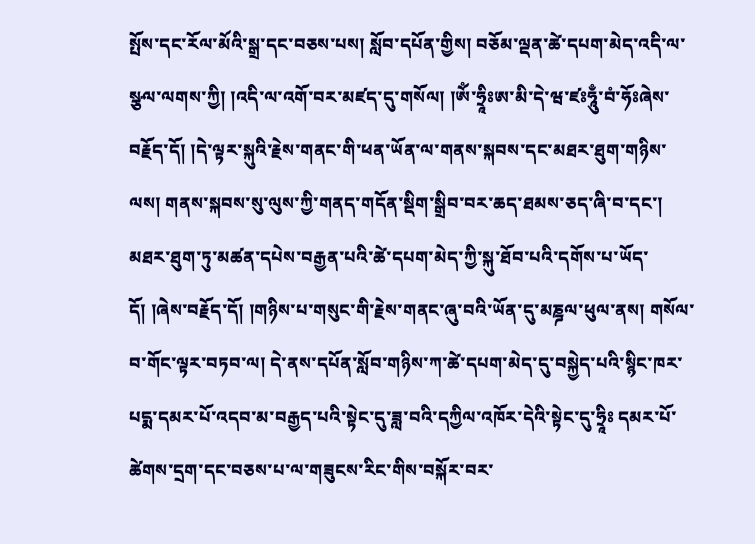སྤོས་དང་རོལ་མོའི་སྒྲ་དང་བཅས་པས། སློབ་དཔོན་གྱིས། བཅོམ་ལྡན་ཚེ་དཔག་མེད་འདི་ལ་སྩལ་ལགས་ཀྱི། །འདི་ལ་འགོ་བར་མཛད་དུ་གསོལ། །ཨོཾ་ཧྲཱིཿཨ་མི་དེ་ཝ་ཛཿཧཱུྃ་བཾ་ཧོཿཞེས་བརྗོད་དོ། །དེ་ལྟར་སྐུའི་རྗེས་གནང་གི་ཕན་ཡོན་ལ་གནས་སྐབས་དང་མཐར་ཐུག་གཉིས་ལས། གནས་སྐབས་སུ་ལུས་ཀྱི་གནད་གདོན་སྡིག་སྒྲིབ་བར་ཆད་ཐམས་ཅད་ཞི་བ་དང་། མཐར་ཐུག་ཏུ་མཚན་དཔེས་བརྒྱན་པའི་ཚེ་དཔག་མེད་ཀྱི་སྐུ་ཐོབ་པའི་དགོས་པ་ཡོད་དོ། །ཞེས་བརྗོད་དོ། །གཉིས་པ་གསུང་གི་རྗེས་གནང་ཞུ་བའི་ཡོན་དུ་མཎྜལ་ཕུལ་ནས། གསོལ་བ་གོང་ལྟར་བཏབ་ལ། དེ་ནས་དཔོན་སློབ་གཉིས་ཀ་ཚེ་དཔག་མེད་དུ་བསྐྱེད་པའི་སྙིང་ཁར་པདྨ་དམར་པོ་འདབ་མ་བརྒྱད་པའི་སྟེང་དུ་ཟླ་བའི་དཀྱིལ་འཁོར་དེའི་སྟེང་དུ་ཧྲཱིཿ དམར་པོ་ཚེགས་དྲག་དང་བཅས་པ་ལ་གཟུངས་རིང་གིས་བསྐོར་བར་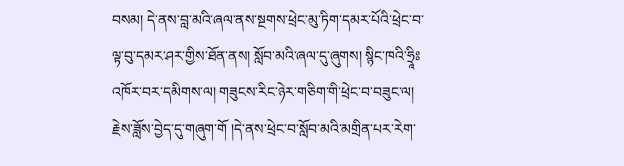བསམ། དེ་ནས་བླ་མའི་ཞལ་ནས་སྔགས་ཕྲེང་མུ་ཏིག་དམར་པོའི་ཕྲེང་བ་ལྟ་བུ་དམར་ཤར་གྱིས་ཐོན་ནས། སློབ་མའི་ཞལ་དུ་ཞུགས། སྙིང་ཁའི་ཧྲཱིཿའཁོར་བར་དམིགས་ལ། གཟུངས་རིང་ཉེར་གཅིག་གི་ཕྲེང་བ་བཟུང་ལ། རྗེས་ཟློས་བྱེད་དུ་གཞུག་གོ །དེ་ནས་ཕྲེང་བ་སློབ་མའི་མགྲིན་པར་རེག་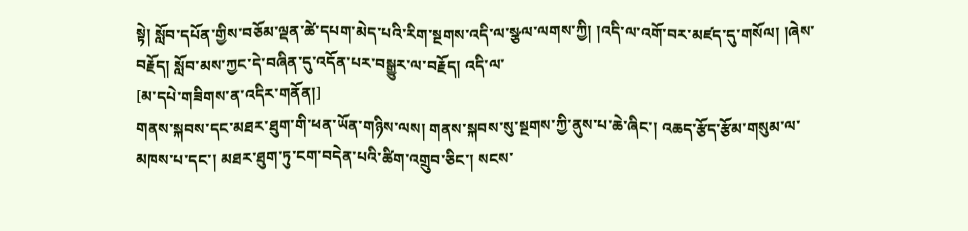སྟེ། སློབ་དཔོན་གྱིས་བཅོམ་ལྡན་ཚེ་དཔག་མེད་པའི་རིག་སྔགས་འདི་ལ་སྩལ་ལགས་ཀྱི། །འདི་ལ་འགོ་བར་མཛད་དུ་གསོལ། །ཞེས་བརྗོད། སློབ་མས་ཀྱང་དེ་བཞིན་དུ་འདོན་པར་བསྒྱུར་ལ་བརྗོད། འདི་ལ་
[མ་དཔེ་གཟིགས་ན་འདིར་གནོན།]
གནས་སྐབས་དང་མཐར་ཐུག་གི་ཕན་ཡོན་གཉིས་ལས། གནས་སྐབས་སུ་སྔགས་ཀྱི་ནུས་པ་ཆེ་ཞིང་། འཆད་རྩོད་རྩོམ་གསུམ་ལ་མཁས་པ་དང་། མཐར་ཐུག་ཏུ་ངག་བདེན་པའི་ཚིག་འགྲུབ་ཅིང་། སངས་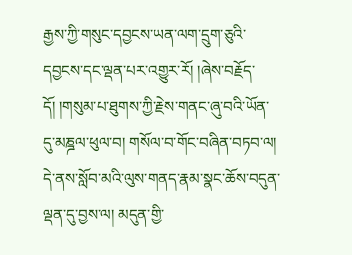རྒྱས་ཀྱི་གསུང་དབྱངས་ཡན་ལག་དྲུག་ཅུའི་དབྱངས་དང་ལྡན་པར་འགྱུར་རོ། །ཞེས་བརྗོད་དོ། །གསུམ་པ་ཐུགས་ཀྱི་རྗེས་གནང་ཞུ་བའི་ཡོན་དུ་མཎྜལ་ཕུལ་བ། གསོལ་བ་གོང་བཞིན་བཏབ་ལ། དེ་ནས་སློབ་མའི་ལུས་གནད་རྣམ་སྣང་ཆོས་བདུན་ལྡན་དུ་བྱས་ལ། མདུན་གྱི་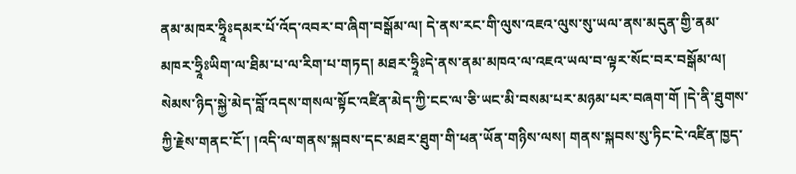ནམ་མཁར་ཧྲཱིཿདམར་པོ་འོད་འབར་བ་ཞིག་བསྒོམ་ལ། དེ་ནས་རང་གི་ལུས་འཇའ་ལུས་སུ་ཡལ་ནས་མདུན་གྱི་ནམ་མཁར་ཧྲཱིཿཡིག་ལ་ཐིམ་པ་ལ་རིག་པ་གཏད། མཐར་ཧྲཱིཿདེ་ནས་ནམ་མཁའ་ལ་འཇའ་ཡལ་བ་ལྟར་སོང་བར་བསྒོམ་ལ། སེམས་ཉིད་སྐྱེ་མེད་བློ་འདས་གསལ་སྟོང་འཛིན་མེད་ཀྱི་ངང་ལ་ཅི་ཡང་མི་བསམ་པར་མཉམ་པར་བཞག་གོ །དེ་ནི་ཐུགས་ཀྱི་རྗེས་གནང་ངོ་། །འདི་ལ་གནས་སྐབས་དང་མཐར་ཐུག་གི་ཕན་ཡོན་གཉིས་ལས། གནས་སྐབས་སུ་ཏིང་ངེ་འཛིན་ཁྱད་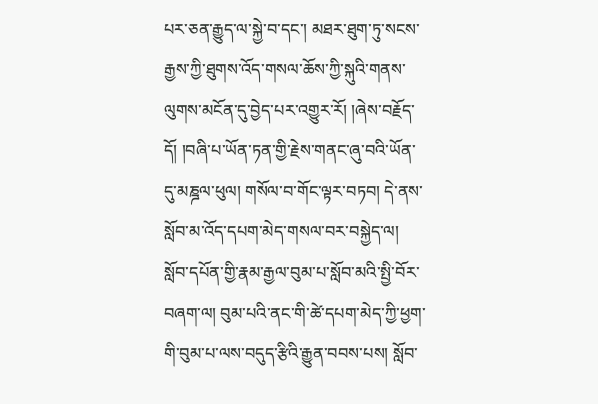པར་ཅན་རྒྱུད་ལ་སྐྱེ་བ་དང་། མཐར་ཐུག་ཏུ་སངས་རྒྱས་ཀྱི་ཐུགས་འོད་གསལ་ཆོས་ཀྱི་སྐུའི་གནས་ལུགས་མངོན་དུ་བྱེད་པར་འགྱུར་རོ། །ཞེས་བརྗོད་དོ། །བཞི་པ་ཡོན་ཏན་གྱི་རྗེས་གནང་ཞུ་བའི་ཡོན་དུ་མཎྜལ་ཕུལ། གསོལ་བ་གོང་ལྟར་བཏབ། དེ་ནས་སློབ་མ་འོད་དཔག་མེད་གསལ་བར་བསྐྱེད་ལ། སློབ་དཔོན་གྱི་རྣམ་རྒྱལ་བུམ་པ་སློབ་མའི་སྤྱི་བོར་བཞག་ལ། བུམ་པའི་ནང་གི་ཚེ་དཔག་མེད་ཀྱི་ཕྱག་གི་བུམ་པ་ལས་བདུད་རྩིའི་རྒྱུན་བབས་པས། སློབ་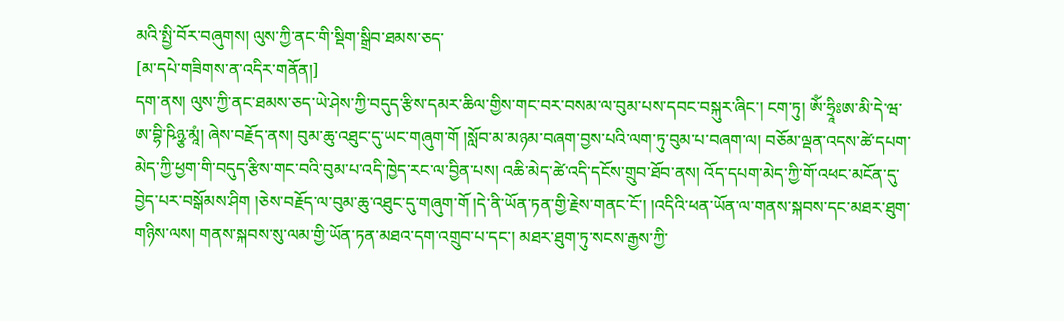མའི་སྤྱི་བོར་བཞུགས། ལུས་ཀྱི་ནང་གི་སྡིག་སྒྲིབ་ཐམས་ཅད་
[མ་དཔེ་གཟིགས་ན་འདིར་གནོན།]
དག་ནས། ལུས་ཀྱི་ནང་ཐམས་ཅད་ཡེ་ཤེས་ཀྱི་བདུད་རྩིས་དམར་ཆིལ་གྱིས་གང་བར་བསམ་ལ་བུམ་པས་དབང་བསྐུར་ཞིང་། ངག་ཏུ། ཨོཾ་ཧྲཱིཿཨ་མི་དེ་ཝ་ཨ་བྷི་ཥིཉྩ་མཱཾ། ཞེས་བརྗོད་ནས། བུམ་ཆུ་འཐུང་དུ་ཡང་གཞུག་གོ །སློབ་མ་མཉམ་བཞག་བྱས་པའི་ལག་ཏུ་བུམ་པ་བཞག་ལ། བཅོམ་ལྡན་འདས་ཚེ་དཔག་མེད་ཀྱི་ཕྱག་གི་བདུད་རྩིས་གང་བའི་བུམ་པ་འདི་ཁྱེད་རང་ལ་བྱིན་པས། འཆི་མེད་ཚེ་འདི་དངོས་གྲུབ་ཐོབ་ནས། འོད་དཔག་མེད་ཀྱི་གོ་འཕང་མངོན་དུ་བྱེད་པར་བསྒོམས་ཤིག །ཅེས་བརྗོད་ལ་བུམ་ཆུ་འཐུང་དུ་གཞུག་གོ །དེ་ནི་ཡོན་ཏན་གྱི་རྗེས་གནང་ངོ་། །འདིའི་ཕན་ཡོན་ལ་གནས་སྐབས་དང་མཐར་ཐུག་གཉིས་ལས། གནས་སྐབས་སུ་ལམ་གྱི་ཡོན་ཏན་མཐའ་དག་འགྲུབ་པ་དང་། མཐར་ཐུག་ཏུ་སངས་རྒྱས་ཀྱི་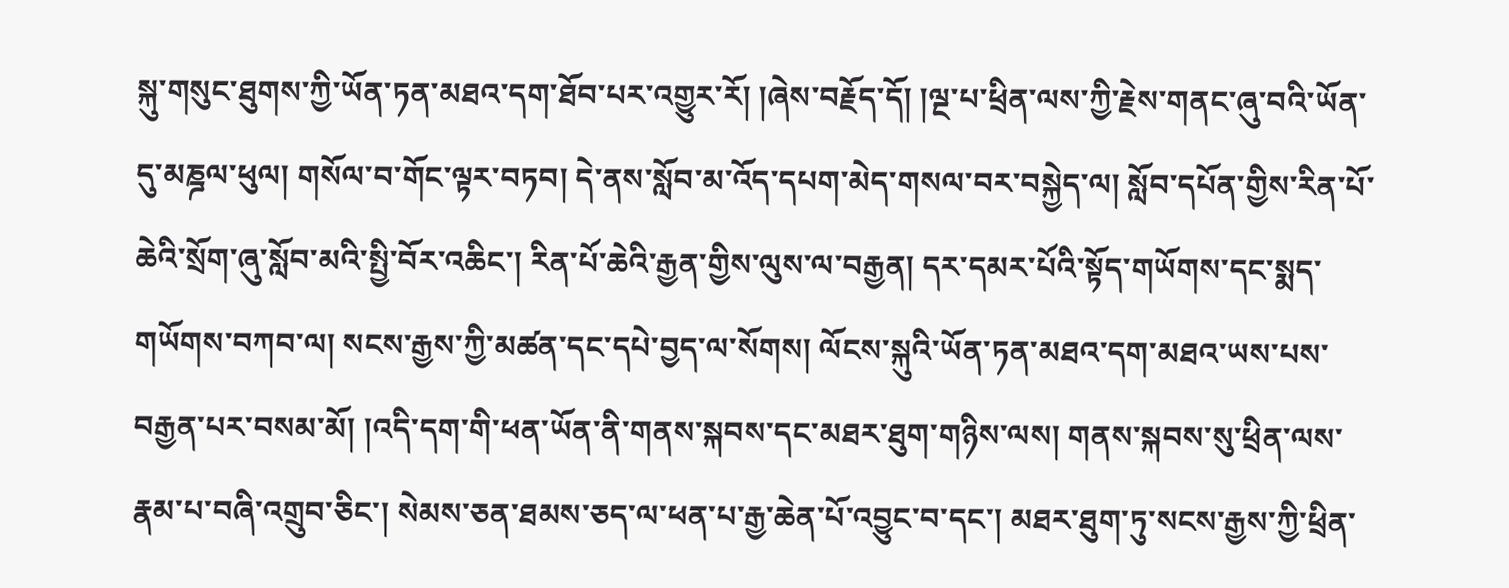སྐུ་གསུང་ཐུགས་ཀྱི་ཡོན་ཏན་མཐའ་དག་ཐོབ་པར་འགྱུར་རོ། །ཞེས་བརྗོད་དོ། །ལྔ་པ་ཕྲིན་ལས་ཀྱི་རྗེས་གནང་ཞུ་བའི་ཡོན་དུ་མཎྜལ་ཕུལ། གསོལ་བ་གོང་ལྟར་བཏབ། དེ་ནས་སློབ་མ་འོད་དཔག་མེད་གསལ་བར་བསྐྱེད་ལ། སློབ་དཔོན་གྱིས་རིན་པོ་ཆེའི་སྲོག་ཞུ་སློབ་མའི་སྤྱི་བོར་འཆིང་། རིན་པོ་ཆེའི་རྒྱན་གྱིས་ལུས་ལ་བརྒྱན། དར་དམར་པོའི་སྟོད་གཡོགས་དང་སྨད་གཡོགས་བཀབ་ལ། སངས་རྒྱས་ཀྱི་མཚན་དང་དཔེ་བྱད་ལ་སོགས། ལོངས་སྐུའི་ཡོན་ཏན་མཐའ་དག་མཐའ་ཡས་པས་བརྒྱན་པར་བསམ་མོ། །འདི་དག་གི་ཕན་ཡོན་ནི་གནས་སྐབས་དང་མཐར་ཐུག་གཉིས་ལས། གནས་སྐབས་སུ་ཕྲིན་ལས་རྣམ་པ་བཞི་འགྲུབ་ཅིང་། སེམས་ཅན་ཐམས་ཅད་ལ་ཕན་པ་རྒྱ་ཆེན་པོ་འབྱུང་བ་དང་། མཐར་ཐུག་ཏུ་སངས་རྒྱས་ཀྱི་ཕྲིན་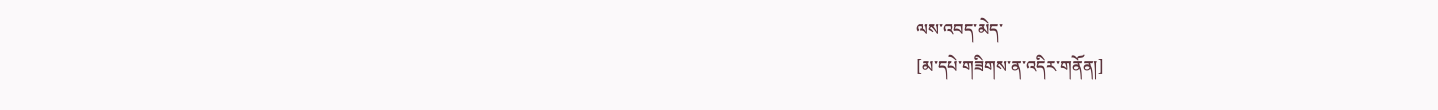ལས་འབད་མེད་
[མ་དཔེ་གཟིགས་ན་འདིར་གནོན།]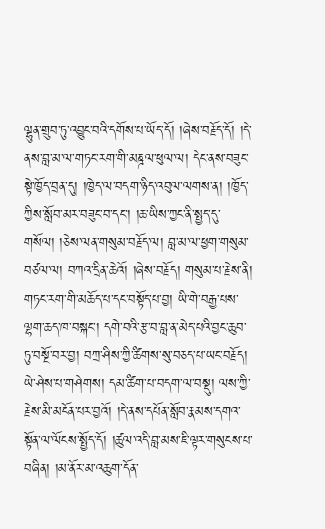ལྷུན་གྲུབ་ཏུ་འབྱུང་བའི་དགོས་པ་ཡོད་དོ། །ཞེས་བརྗོད་དོ། །དེ་ནས་བླ་མ་ལ་གཏང་རག་གི་མཎྜལ་ཕུལ་ལ། དེང་ནས་བཟུང་སྟེ་ཁྱོད་བྲན་དུ། །ཁྱེད་ལ་བདག་ཉིད་འབུལ་ལགས་ན། །ཁྱོད་ཀྱིས་སློབ་མར་བཟུང་བ་དང་། །ཆ་ཡིས་ཀྱང་ནི་སྤྱད་དུ་གསོལ། །ཅེས་ལན་གསུམ་བརྗོད་ལ། བླ་མ་ལ་ཕྱག་གསུམ་བཙལ་ལ། བཀའ་དྲིན་ཆེའོ། །ཞེས་བརྗོད། གསུམ་པ་རྗེས་ནི། གཏང་རག་གི་མཆོད་པ་དང་བསྟོད་པ་བྱ། ཡི་གེ་བརྒྱ་པས་ལྷག་ཆད་ཁ་བསྐང་། དགེ་བའི་རྩ་བ་བླ་ན་མེད་པའི་བྱང་ཆུབ་ཏུ་བསྔོ་བར་བྱ། བཀྲ་ཤིས་ཀྱི་ཚིགས་སུ་བཅད་པ་ཡང་བརྗོད། ཡེ་ཤེས་པ་གཤེགས། དམ་ཚིག་པ་བདག་ལ་བསྡུ། ལས་ཀྱི་རྗེས་མི་མངོན་པར་བྱའོ། །དེ་ནས་དཔོན་སློབ་རྣམས་དགའ་སྟོན་ལ་ལོངས་སྤྱོད་དོ། །ཚུལ་འདི་བླ་མས་ཇི་ལྟར་གསུངས་པ་བཞིན། །མ་ནོར་མ་འཆུག་དོན་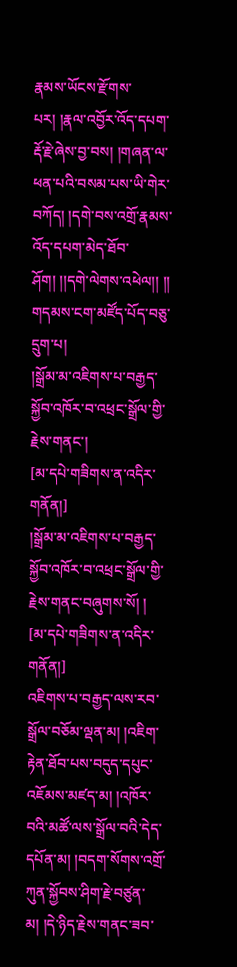རྣམས་ཡོངས་རྫོགས་པར། །རྣལ་འབྱོར་འོད་དཔག་རྡོ་རྗེ་ཞེས་བྱ་བས། །གཞན་ལ་ཕན་པའི་བསམ་པས་ཡི་གེར་བཀོད། །དགེ་བས་འགྲོ་རྣམས་འོད་དཔག་མེད་ཐོབ་ཤོག། །།དགེ་ལེགས་འཕེལ།། །།
གདམས་ངག་མཛོད་པོད་བཅུ་དྲུག་པ།
།སྒྲོམ་མ་འཇིགས་པ་བརྒྱད་སྐྱོབ་འཁོར་བ་འཕྲང་སྒྲོལ་གྱི་རྗེས་གནང་།
[མ་དཔེ་གཟིགས་ན་འདིར་གནོན།]
།སྒྲོམ་མ་འཇིགས་པ་བརྒྱད་སྐྱོབ་འཁོར་བ་འཕྲང་སྒྲོལ་གྱི་རྗེས་གནང་བཞུགས་སོ། །
[མ་དཔེ་གཟིགས་ན་འདིར་གནོན།]
འཇིགས་པ་བརྒྱད་ལས་རབ་སྒྲོལ་བཅོམ་ལྡན་མ། །འཇིག་རྟེན་ཐོབ་པས་བདུད་དཔུང་འཇོམས་མཛད་མ། །འཁོར་བའི་མཚོ་ལས་སྒྲོལ་བའི་དེད་དཔོན་མ། །བདག་སོགས་འགྲོ་ཀུན་སྐྱོབས་ཤིག་རྗེ་བཙུན་མ། །དེ་ཉིད་རྗེས་གནང་ཟབ་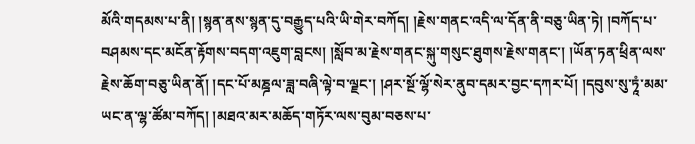མོའི་གདམས་པ་ནི། །སྙན་ནས་སྙན་དུ་བརྒྱུད་པའི་ཡི་གེར་བཀོད། །རྗེས་གནང་འདི་ལ་དོན་ནི་བཅུ་ཡིན་ཏེ། །བཀོད་པ་བཤམས་དང་མངོན་རྟོགས་བདག་འཇུག་བླངས། །སློབ་མ་རྗེས་གནང་སྐུ་གསུང་ཐུགས་རྗེས་གནང་། །ཡོན་ཏན་ཕྲིན་ལས་རྗེས་ཆོག་བཅུ་ཡིན་ནོ། །དང་པོ་མཎྜལ་ཟླ་བཞི་ལྟེ་བ་ལྗང་། །ཤར་སྔོ་ལྷོ་སེར་ནུབ་དམར་བྱང་དཀར་པོ། །དབུས་སུ་ཏཱཾ་མམ་ཡང་ན་ལྷ་ཚོམ་བཀོད། །མཐའ་མར་མཆོད་གཏོར་ལས་བུམ་བཅས་པ་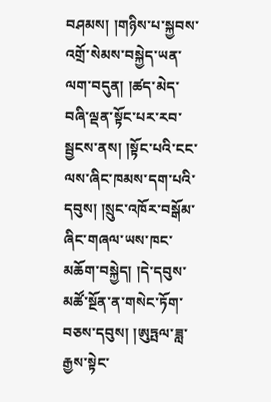བཤམས། །གཉིས་པ་སྐྱབས་འགྲོ་སེམས་བསྐྱེད་ཡན་ལག་བདུན། །ཚད་མེད་བཞི་ལྡན་སྟོང་པར་རབ་སྦྱངས་ནས། །སྟོང་པའི་ངང་ལས་ཞིང་ཁམས་དག་པའི་དབུས། །སྲུང་འཁོར་བསྒོམ་ཞིང་གཞལ་ཡས་ཁང་མཆོག་བསྐྱེད། །དེ་དབུས་མཚོ་སྔོན་ན་གསེང་ཏོག་བཅས་དབུས། །ཨུཏྤལ་ཟླ་རྒྱས་སྟེང་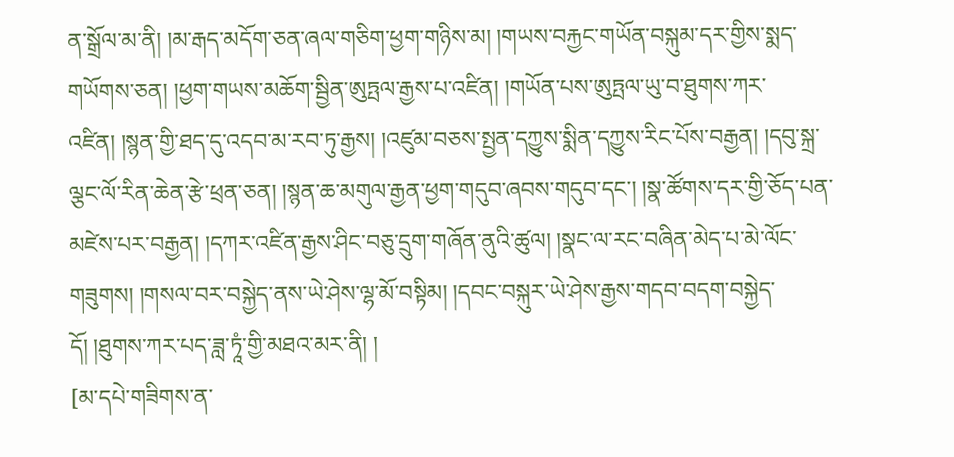ན་སྒྲོལ་མ་ནི། །མ་རྒད་མདོག་ཅན་ཞལ་གཅིག་ཕྱག་གཉིས་མ། །གཡས་བརྐྱང་གཡོན་བསྐུམ་དར་གྱིས་སྨད་གཡོགས་ཅན། །ཕྱག་གཡས་མཆོག་སྦྱིན་ཨུཏྤལ་རྒྱས་པ་འཛིན། །གཡོན་པས་ཨུཏྤལ་ཡུ་བ་ཐུགས་ཀར་འཛིན། །སྙན་གྱི་ཐད་དུ་འདབ་མ་རབ་ཏུ་རྒྱས། །འཛུམ་བཅས་སྤྱན་དཀྱུས་སྨིན་དཀྱུས་རིང་པོས་བརྒྱན། །དབུ་སྐྲ་ལྕང་ལོ་རིན་ཆེན་རྩེ་ཕྲན་ཅན། །སྙན་ཆ་མགུལ་རྒྱན་ཕྱག་གདུབ་ཞབས་གདུབ་དང་། །སྣ་ཚོགས་དར་གྱི་ཅོད་པན་མཛེས་པར་བརྒྱན། །དཀར་འཛིན་རྒྱས་ཤིང་བཅུ་དྲུག་གཞོན་ནུའི་ཚུལ། །སྣང་ལ་རང་བཞིན་མེད་པ་མེ་ལོང་གཟུགས། །གསལ་བར་བསྐྱེད་ནས་ཡེ་ཤེས་ལྷ་མོ་བསྟིམ། །དབང་བསྐུར་ཡེ་ཤེས་རྒྱས་གདབ་བདག་བསྐྱེད་དོ། །ཐུགས་ཀར་པད་ཟླ་ཏཱཾ་གྱི་མཐའ་མར་ནི། །
[མ་དཔེ་གཟིགས་ན་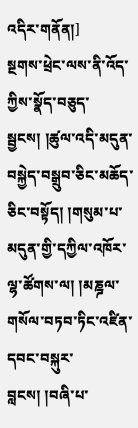འདིར་གནོན།]
སྔགས་ཕྲེང་ལས་ནི་འོད་ཀྱིས་སྣོད་བཅུད་སྦྱངས། །ཚུལ་འདི་མདུན་བསྐྱེད་བསྒྲུབ་ཅིང་མཆོད་ཅིང་བསྟོད། །གསུམ་པ་མདུན་གྱི་དཀྱིལ་འཁོར་ལྷ་ཚོགས་ལ། །མཎྜལ་གསོལ་བཏབ་ཏིང་འཛིན་དབང་བསྐུར་བླངས། །བཞི་པ་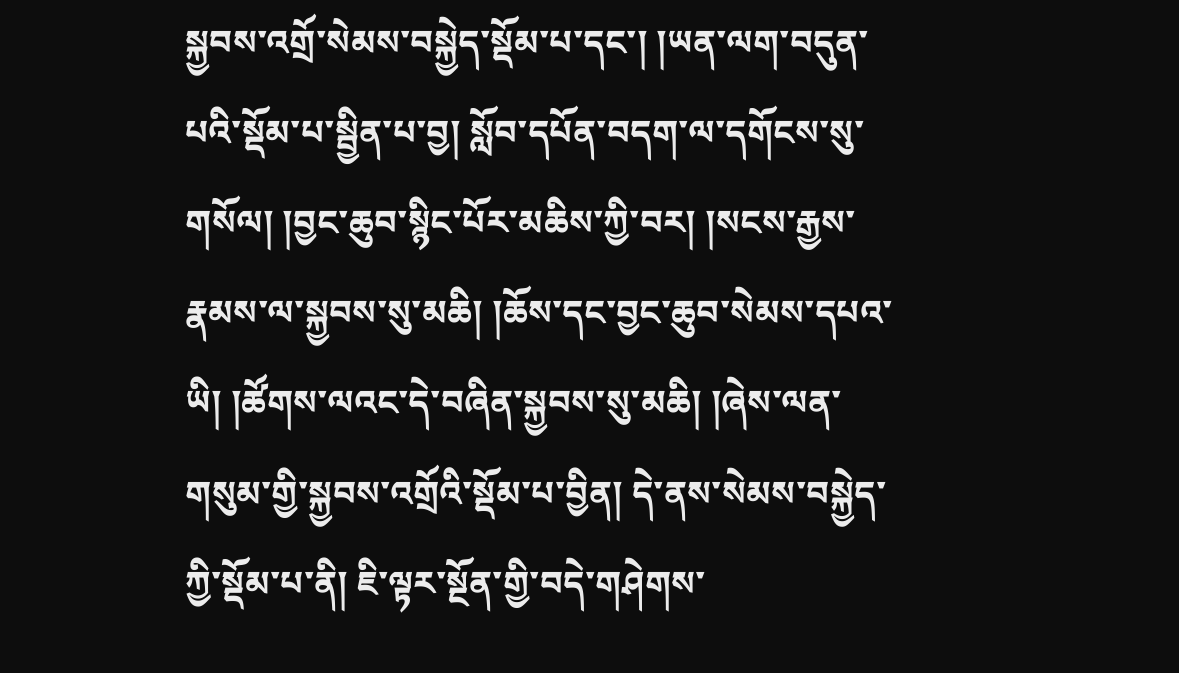སྐྱབས་འགྲོ་སེམས་བསྐྱེད་སྡོམ་པ་དང་། །ཡན་ལག་བདུན་པའི་སྡོམ་པ་སྦྱིན་པ་བྱ། སློབ་དཔོན་བདག་ལ་དགོངས་སུ་གསོལ། །བྱང་ཆུབ་སྙིང་པོར་མཆིས་ཀྱི་བར། །སངས་རྒྱས་རྣམས་ལ་སྐྱབས་སུ་མཆི། །ཆོས་དང་བྱང་ཆུབ་སེམས་དཔའ་ཡི། །ཚོགས་ལའང་དེ་བཞིན་སྐྱབས་སུ་མཆི། །ཞེས་ལན་གསུམ་གྱི་སྐྱབས་འགྲོའི་སྡོམ་པ་བྱིན། དེ་ནས་སེམས་བསྐྱེད་ཀྱི་སྡོམ་པ་ནི། ཇི་ལྟར་སྔོན་གྱི་བདེ་གཤེགས་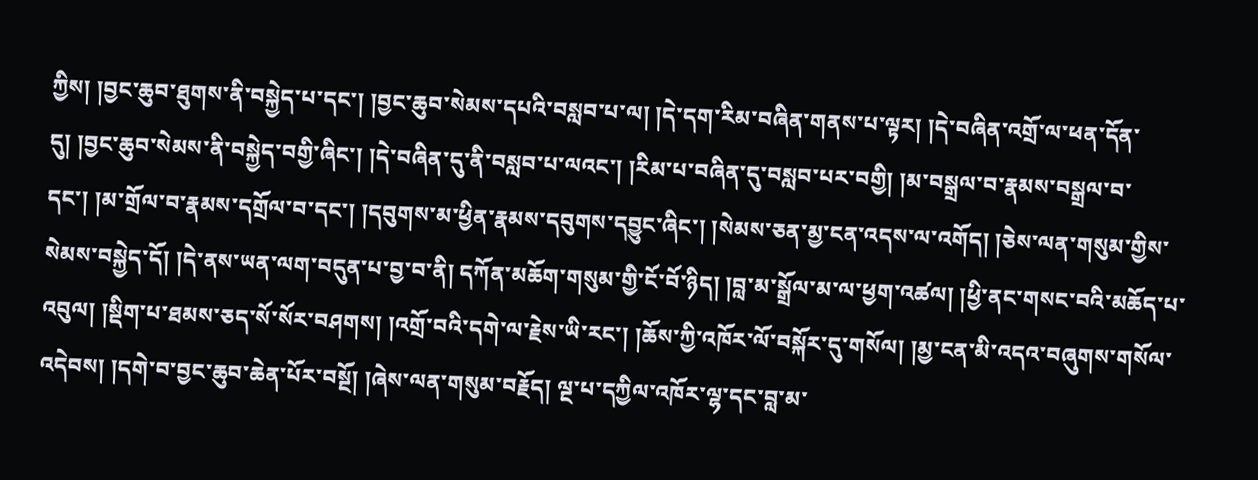ཀྱིས། །བྱང་ཆུབ་ཐུགས་ནི་བསྐྱེད་པ་དང་། །བྱང་ཆུབ་སེམས་དཔའི་བསླབ་པ་ལ། །དེ་དག་རིམ་བཞིན་གནས་པ་ལྟར། །དེ་བཞིན་འགྲོ་ལ་ཕན་དོན་དུ། །བྱང་ཆུབ་སེམས་ནི་བསྐྱེད་བགྱི་ཞིང་། །དེ་བཞིན་དུ་ནི་བསླབ་པ་ལའང་། །རིམ་པ་བཞིན་དུ་བསླབ་པར་བགྱི། །མ་བསྒྲལ་བ་རྣམས་བསྒྲལ་བ་དང་། །མ་གྲོལ་བ་རྣམས་དགྲོལ་བ་དང་། །དབུགས་མ་ཕྱིན་རྣམས་དབུགས་དབྱུང་ཞིང་། །སེམས་ཅན་མྱ་ངན་འདས་ལ་འགོད། །ཅེས་ལན་གསུམ་གྱིས་སེམས་བསྐྱེད་དོ། །དེ་ནས་ཡན་ལག་བདུན་པ་བྱ་བ་ནི། དཀོན་མཆོག་གསུམ་གྱི་ངོ་བོ་ཉིད། །བླ་མ་སྒྲོལ་མ་ལ་ཕྱག་འཚལ། །ཕྱི་ནང་གསང་བའི་མཆོད་པ་འབུལ། །སྡིག་པ་ཐམས་ཅད་སོ་སོར་བཤགས། །འགྲོ་བའི་དགེ་ལ་རྗེས་ཡི་རང་། །ཆོས་ཀྱི་འཁོར་ལོ་བསྐོར་དུ་གསོལ། །མྱ་ངན་མི་འདའ་བཞུགས་གསོལ་འདེབས། །དགེ་བ་བྱང་ཆུབ་ཆེན་པོར་བསྔོ། །ཞེས་ལན་གསུམ་བརྗོད། ལྔ་པ་དཀྱིལ་འཁོར་ལྷ་དང་བླ་མ་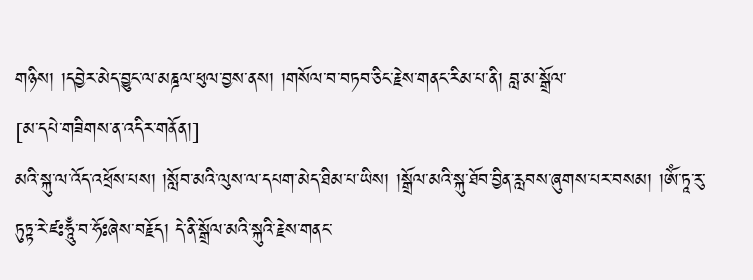གཉིས། །དབྱེར་མེད་བྱུང་ལ་མཎྜལ་ཕུལ་བྱས་ནས། །གསོལ་བ་བཏབ་ཅིང་རྗེས་གནང་རིམ་པ་ནི། བླ་མ་སྒྲོལ་
[མ་དཔེ་གཟིགས་ན་འདིར་གནོན།]
མའི་སྐུ་ལ་འོད་འཕྲོས་པས། །སློབ་མའི་ལུས་ལ་དཔག་མེད་ཐིམ་པ་ཡིས། །སྒྲོལ་མའི་སྐུ་ཐོབ་བྱིན་རླབས་ཞུགས་པར་བསམ། །ཨོཾ་ཏཱ་རུ་ཏུཏྟ་རེ་ཛཿཧཱུྃ་བ་ཧོཿཞེས་བརྗོད། དེ་ནི་སྒྲོལ་མའི་སྐུའི་རྗེས་གནང་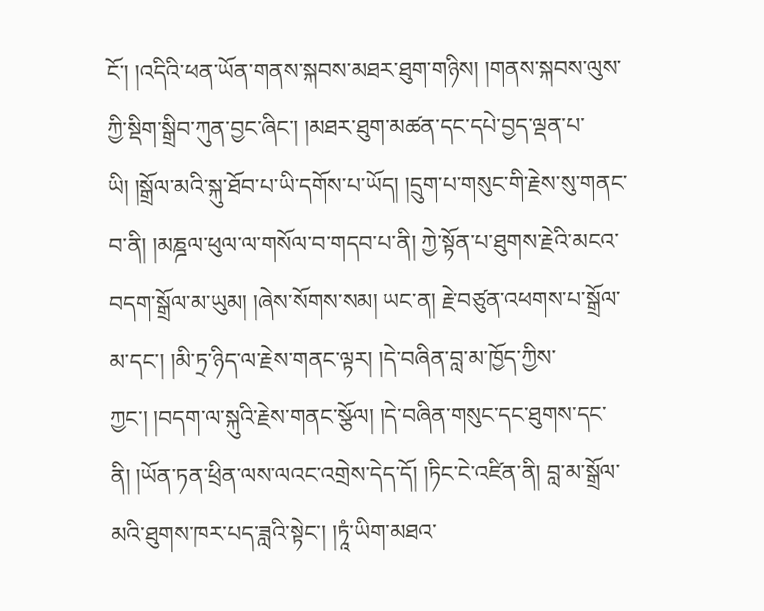ངོ་། །འདིའི་ཕན་ཡོན་གནས་སྐབས་མཐར་ཐུག་གཉིས། །གནས་སྐབས་ལུས་ཀྱི་སྡིག་སྒྲིབ་ཀུན་བྱང་ཞིང་། །མཐར་ཐུག་མཚན་དང་དཔེ་བྱད་ལྡན་པ་ཡི། །སྒྲོལ་མའི་སྐུ་ཐོབ་པ་ཡི་དགོས་པ་ཡོད། །དྲུག་པ་གསུང་གི་རྗེས་སུ་གནང་བ་ནི། །མཎྜལ་ཕུལ་ལ་གསོལ་བ་གདབ་པ་ནི། ཀྱེ་སྟོན་པ་ཐུགས་རྗེའི་མངའ་བདག་སྒྲོལ་མ་ཡུམ། །ཞེས་སོགས་སམ། ཡང་ན། རྗེ་བཙུན་འཕགས་པ་སྒྲོལ་མ་དང་། །མི་ཏྲ་ཉིད་ལ་རྗེས་གནང་ལྟར། །དེ་བཞིན་བླ་མ་ཁྱོད་ཀྱིས་ཀྱང་། །བདག་ལ་སྐུའི་རྗེས་གནང་སྩོལ། །དེ་བཞིན་གསུང་དང་ཐུགས་དང་ནི། །ཡོན་ཏན་ཕྲིན་ལས་ལའང་འགྲེས་དེད་དོ། །ཏིང་ངེ་འཛིན་ནི། བླ་མ་སྒྲོལ་མའི་ཐུགས་ཁར་པད་ཟླའི་སྟེང་། །ཏཱཾ་ཡིག་མཐའ་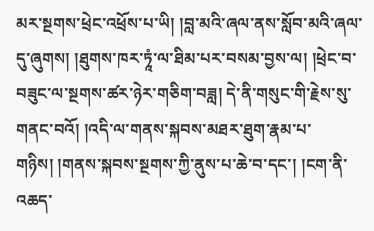མར་སྔགས་ཕྲེང་འཕྲོས་པ་ཡི། །བླ་མའི་ཞལ་ནས་སློབ་མའི་ཞལ་དུ་ཞུགས། །ཐུགས་ཁར་ཏཱཾ་ལ་ཐིམ་པར་བསམ་བྱས་ལ། །ཕྲེང་བ་བཟུང་ལ་སྔགས་ཚར་ཉེར་གཅིག་བཟླ། དེ་ནི་གསུང་གི་རྗེས་སུ་གནང་བའོ། །འདི་ལ་གནས་སྐབས་མཐར་ཐུག་རྣམ་པ་གཉིས། །གནས་སྐབས་སྔགས་ཀྱི་ནུས་པ་ཆེ་བ་དང་། །ངག་ནི་འཆད་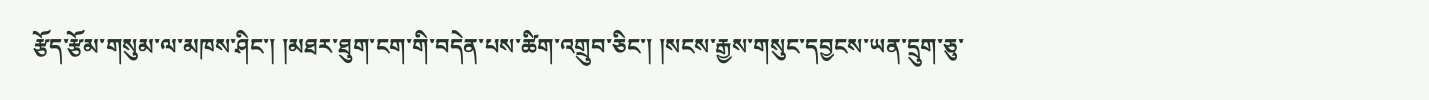རྩོད་རྩོམ་གསུམ་ལ་མཁས་ཤིང་། །མཐར་ཐུག་ངག་གི་བདེན་པས་ཚིག་འགྲུབ་ཅིང་། །སངས་རྒྱས་གསུང་དབྱངས་ཡན་དྲུག་ཅུ་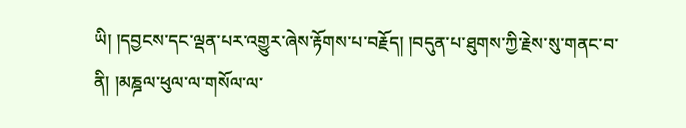ཡི། །དབྱངས་དང་ལྡན་པར་འགྱུར་ཞེས་རྟོགས་པ་བརྗོད། །བདུན་པ་ཐུགས་ཀྱི་རྗེས་སུ་གནང་བ་ནི། །མཎྜལ་ཕུལ་ལ་གསོལ་ལ་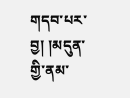གདབ་པར་བྱ། །མདུན་གྱི་ནམ་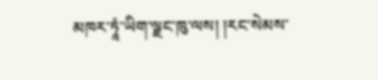མཁར་ཏཱཾ་ཡིག་ལྗང་ཁུ་ལས། །རང་སེམས་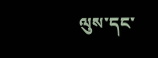ལུས་དང་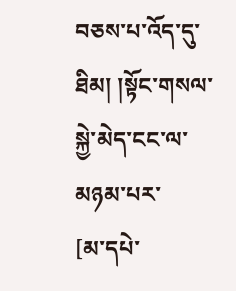བཅས་པ་འོད་དུ་ཐིམ། །སྟོང་གསལ་སྐྱེ་མེད་ངང་ལ་མཉམ་པར་
[མ་དཔེ་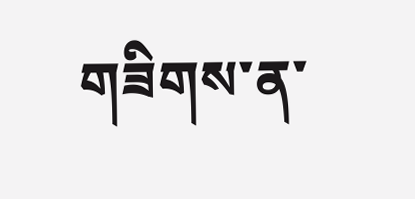གཟིགས་ན་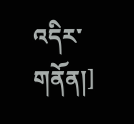འདིར་གནོན།]